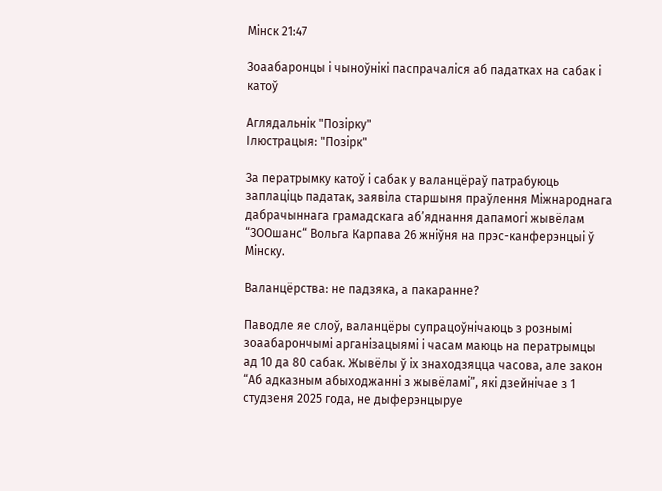Мінск 21:47

Зоаабаронцы і чыноўнікі паспрачаліся аб падатках на сабак і катоў

Аглядальнік "Позірку"
Ілюстрацыя: "Позірк"

За ператрымку катоў і сабак у валанцёраў патрабуюць заплаціць падатак, заявіла старшыня праўлення Міжнароднага дабрачыннага грамадскага аб’яднання дапамогі жывёлам “ЗООшанс“ Вольга Карпава 26 жніўня на прэс-канферэнцыі ў Мінску.

Валанцёрства: не падзяка, а пакаранне?

Паводле яе слоў, валанцёры супрацоўнічаюць з рознымі зоаабарончымі арганізацыямі і часам маюць на ператрымцы ад 10 да 80 сабак. Жывёлы ў іх знаходзяцца часова, але закон “Аб адказным абыходжанні з жывёламі”, які дзейнічае з 1 студзеня 2025 года, не дыферэнцыруе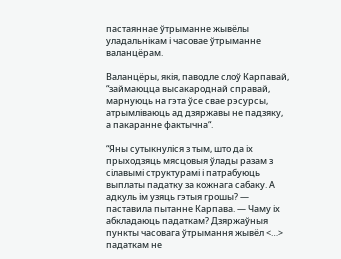пастаяннае ўтрыманне жывёлы уладальнікам і часовае ўтрыманне валанцёрам.

Валанцёры, якія, паводле слоў Карпавай, “займаюцца высакароднай справай, марнуюць на гэта ўсе свае рэсурсы, атрымліваюць ад дзяржавы не падзяку, а пакаранне фактычна“.

“Яны сутыкнуліся з тым, што да іх прыходзяць мясцовыя ўлады разам з сілавымі структурамі і патрабуюць выплаты падатку за кожнага сабаку. А адкуль ім узяць гэтыя грошы? — паставила пытанне Карпава. — Чаму іх абкладаюць падаткам? Дзяржаўныя пункты часовага ўтрымання жывёл <…> падаткам не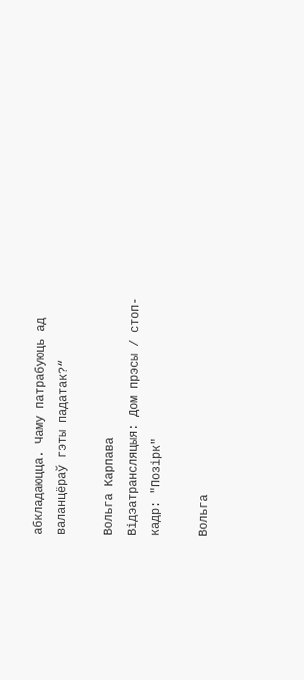абкладаюцца. Чаму патрабуюць ад валанцёраў гэты падатак?“

Вольга Карпава
Відэатрансляцыя: Дом прэсы / стоп-кадр: "Позірк"

Вольга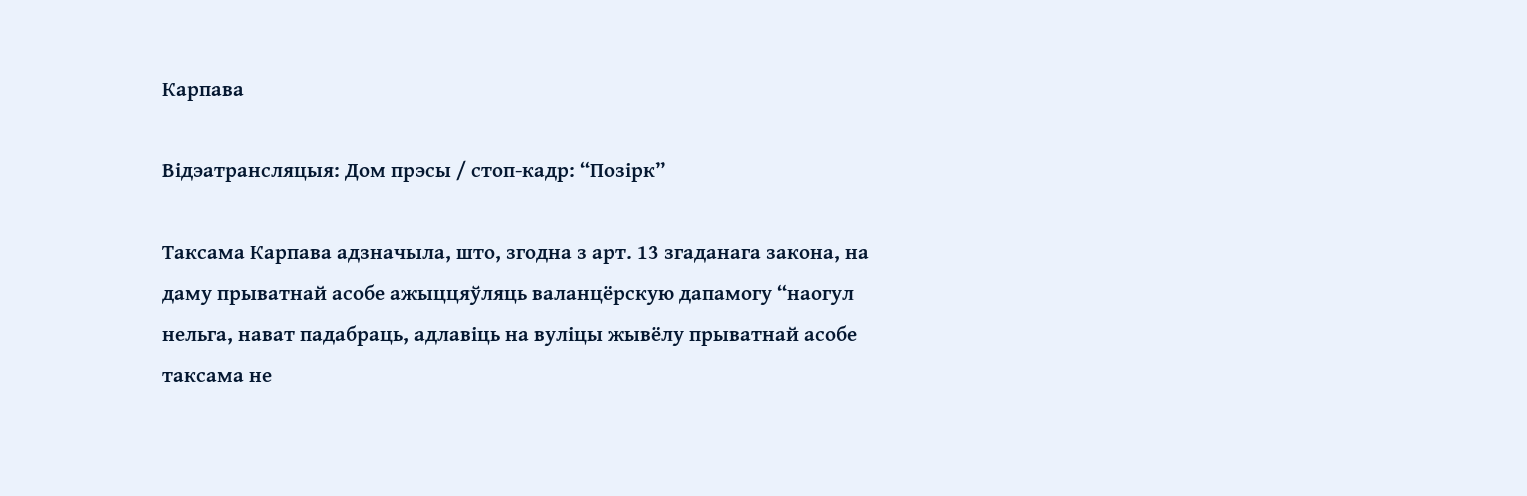Карпава

Відэатрансляцыя: Дом прэсы / стоп-кадр: “Позірк”

Таксама Карпава адзначыла, што, згодна з арт. 13 згаданага закона, на даму прыватнай асобе ажыццяўляць валанцёрскую дапамогу “наогул нельга, нават падабраць, адлавіць на вуліцы жывёлу прыватнай асобе таксама не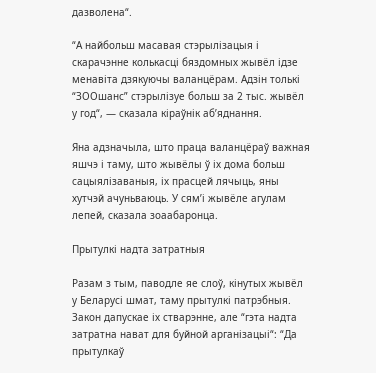дазволена“.

“А найбольш масавая стэрылізацыя і скарачэнне колькасці бяздомных жывёл ідзе менавіта дзякуючы валанцёрам. Адзін толькі “ЗООшанс” стэрылізуе больш за 2 тыс. жывёл у год“, — сказала кіраўнік аб’яднання.

Яна адзначыла, што праца валанцёраў важная яшчэ і таму, што жывёлы ў іх дома больш сацыялізаваныя, іх прасцей лячыць, яны хутчэй ачуньваюць. У сям’і жывёле агулам лепей, сказала зоаабаронца.

Прытулкі надта затратныя

Разам з тым, паводле яе слоў, кінутых жывёл у Беларусі шмат, таму прытулкі патрэбныя. Закон дапускае іх стварэнне, але “гэта надта затратна нават для буйной арганізацыі“: “Да прытулкаў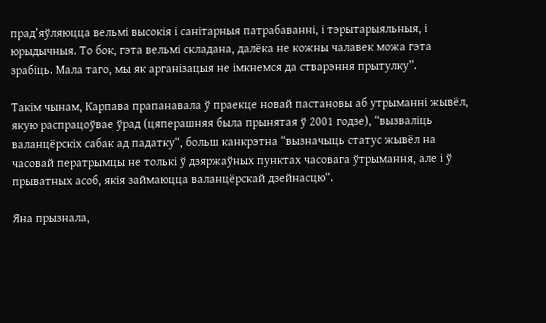прад’яўляюцца вельмі высокія і санітарныя патрабаванні, і тэрытарыяльныя, і юрыдычныя. То бок, гэта вельмі складана, далёка не кожны чалавек можа гэта зрабіць. Мала таго, мы як арганізацыя не імкнемся да стварэння прытулку”.

Такім чынам, Карпава прапанавала ў праекце новай пастановы аб утрыманні жывёл, якую распрацоўвае ўрад (цяперашняя была прынятая ў 2001 годзе), “вызваліць валанцёрскіх сабак ад падатку“, больш канкрэтна “вызначыць статус жывёл на часовай ператрымцы не толькі ў дзяржаўных пунктах часовага ўтрымання, але і ў прыватных асоб, якія займаюцца валанцёрскай дзейнасцю“.

Яна прызнала,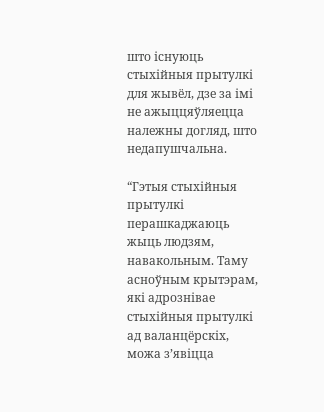што існуюць стыхійныя прытулкі для жывёл, дзе за імі не ажыццяўляецца належны догляд, што недапушчальна.

“Гэтыя стыхійныя прытулкі перашкаджаюць жыць людзям, навакольным. Таму асноўным крытэрам, які адрознівае стыхійныя прытулкі ад валанцёрскіх, можа з’явіцца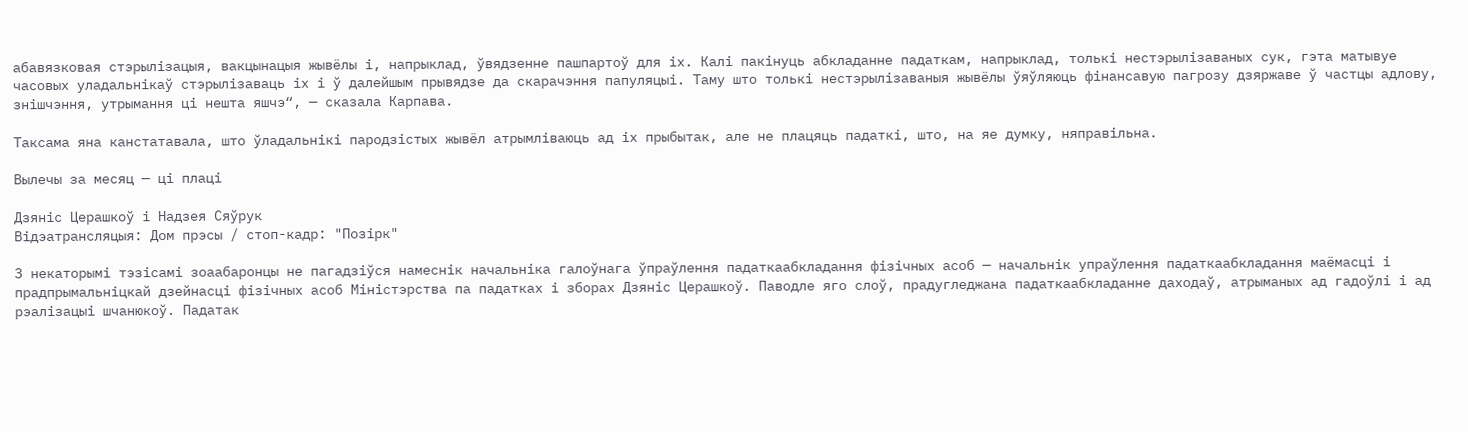абавязковая стэрылізацыя, вакцынацыя жывёлы і, напрыклад, ўвядзенне пашпартоў для іх. Калі пакінуць абкладанне падаткам, напрыклад, толькі нестэрылізаваных сук, гэта матывуе часовых уладальнікаў стэрылізаваць іх і ў далейшым прывядзе да скарачэння папуляцыі. Таму што толькі нестэрылізаваныя жывёлы ўяўляюць фінансавую пагрозу дзяржаве ў частцы адлову, знішчэння, утрымання ці нешта яшчэ“, — сказала Карпава.

Таксама яна канстатавала, што ўладальнікі пародзістых жывёл атрымліваюць ад іх прыбытак, але не плацяць падаткі, што, на яе думку, няправільна.

Вылечы за месяц — ці плаці

Дзяніс Церашкоў і Надзея Сяўрук
Відэатрансляцыя: Дом прэсы / стоп-кадр: "Позірк"

З некаторымі тэзісамі зоаабаронцы не пагадзіўся намеснік начальніка галоўнага ўпраўлення падаткаабкладання фізічных асоб — начальнік упраўлення падаткаабкладання маёмасці і прадпрымальніцкай дзейнасці фізічных асоб Міністэрства па падатках і зборах Дзяніс Церашкоў. Паводле яго слоў, прадугледжана падаткаабкладанне даходаў, атрыманых ад гадоўлі і ад рэалізацыі шчанюкоў. Падатак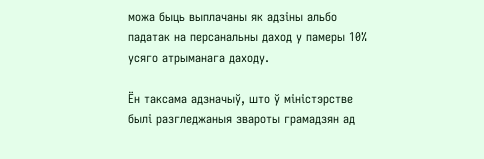можа быць выплачаны як адзіны альбо падатак на персанальны даход у памеры 10% усяго атрыманага даходу.

Ён таксама адзначыў, што ў міністэрстве былі разгледжаныя звароты грамадзян ад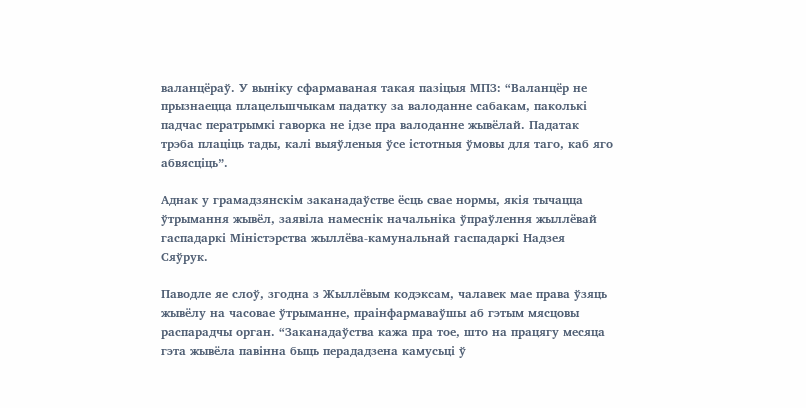валанцёраў. У выніку сфармаваная такая пазіцыя МПЗ: “Валанцёр не прызнаецца плацельшчыкам падатку за валоданне сабакам, паколькі падчас ператрымкі гаворка не ідзе пра валоданне жывёлай. Падатак трэба плаціць тады, калі выяўленыя ўсе істотныя ўмовы для таго, каб яго абвясціць”.

Аднак у грамадзянскім заканадаўстве ёсць свае нормы, якія тычацца ўтрымання жывёл, заявіла намеснік начальніка ўпраўлення жыллёвай гаспадаркі Міністэрства жыллёва-камунальнай гаспадаркі Надзея Сяўрук.

Паводле яе слоў, згодна з Жыллёвым кодэксам, чалавек мае права ўзяць жывёлу на часовае ўтрыманне, праінфармаваўшы аб гэтым мясцовы распарадчы орган. “Заканадаўства кажа пра тое, што на працягу месяца гэта жывёла павінна быць перададзена камусьці ў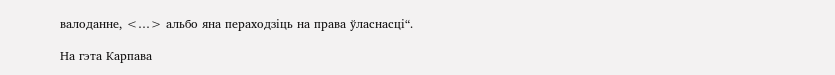валоданне, <…> альбо яна пераходзіць на права ўласнасці“.

На гэта Карпава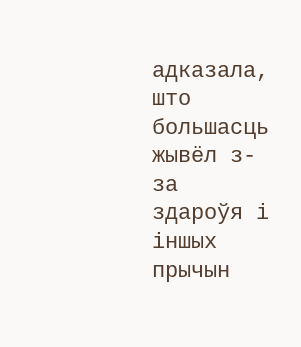адказала, што большасць жывёл з-за здароўя і іншых прычын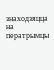знаходзяцца на ператрымцы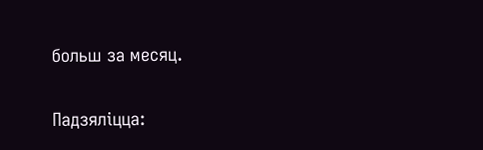больш за месяц.

Падзяліцца: